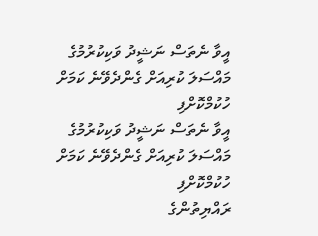އީވާ ނެތަސް ނަޝީދު ވަކިކުރުމުގެ މައްސަލަ ކުރިއަށް ގެންދެވޭނެ ކަމަށް ހުކުމްކޮށްފި
އީވާ ނެތަސް ނަޝީދު ވަކިކުރުމުގެ މައްސަލަ ކުރިއަށް ގެންދެވޭނެ ކަމަށް ހުކުމްކޮށްފި
ރައްޔިތުންގެ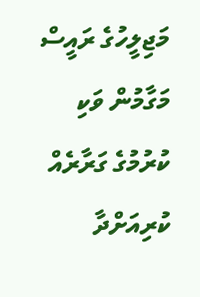މަޖިލީހުގެ ރައީސް މަގާމުން ވަކި ކުރުމުގެ ގަރާރެއް ކުރިއަށްދާ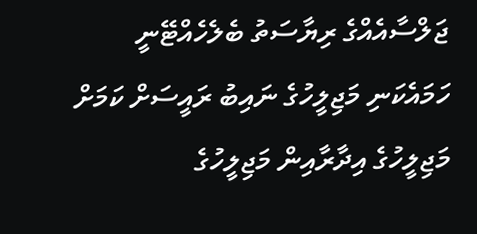ޖަލްސާއެއްގެ ރިޔާސަތު ބެލެހެއްޓޭނީ ހަމައެކަނި މަޖިލީހުގެ ނައިބު ރައީސަށް ކަމަށް މަޖިލީހުގެ އިދާރާއިން މަޖިލީހުގެ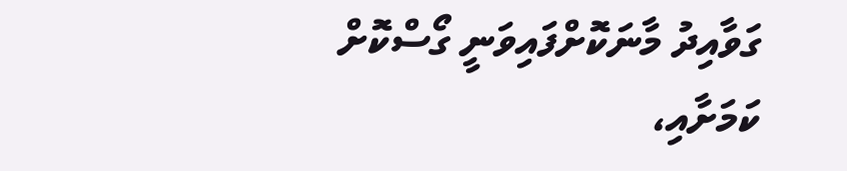ގަވާއިދު މާނަކޮށްފައިވަނީ ގޯސްކޮށް ކަމަށާއި،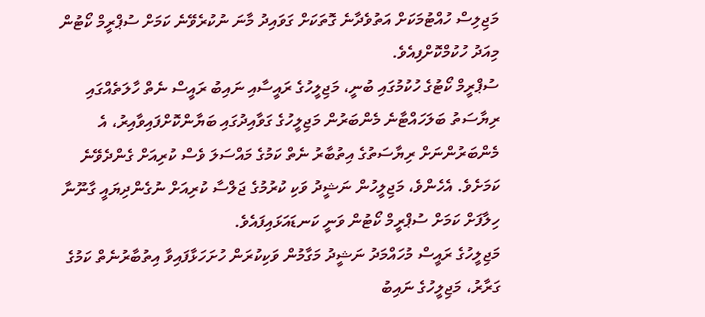މަޖިލިސް ހުއްޓުމަކަށް އަތުވެދާނެ ގޮތަކަށް ގަވައިދު މާނަ ނުކުރެވޭނެ ކަމަށް ސުޕްރީމް ކޯޓުން މިއަދު ހުކުމްކޮށްފިއެވެ.
ސުޕްރީމް ކޯޓުގެ ހުކުމުގައި ބުނީ، މަޖިލީހުގެ ރައީސާއި ނައިބު ރައީސް ނެތް ހާލަތެއްގައި ރިޔާސަތު ބަލަހައްޓާނެ މެންބަރުން މަޖިލީހުގެ ގަވާއިދުގައި ބަޔާންކޮށްފައިވާއިރު، އެ މެންބަރުންނަށް ރިޔާސަތުގެ އިތުބާރު ނެތް ކަމުގެ މައްސަލަ ވެސް ކުރިއަށް ގެންދެވޭނެ ކަމަށެވެ. އެހެންވެ، މަޖިލީހުން ނަޝީދު ވަކި ކުރުމުގެ ޖަލްސާ ކުރިއަށް ނުގެންދިޔައީ ގާނޫނާ ހިލާފަށް ކަމަށް ސުޕްރީމް ކޯޓުން ވަނީ ކަނޑައަޅައިފައެވެ.
މަޖިލީހުގެ ރައީސް މުހައްމަދު ނަޝީދު މަގާމުން ވަކިކުރަން ހުށަހަޅާފައިވާ އިތުބާރުނެތް ކަމުގެ ގަރާރު، މަޖިލީހުގެ ނައިބު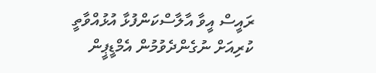ރައީސް އީވާ އާލާސްކަންފުޅާ އުޅުއްވާތީ ކުރިއަށް ނުގެންދެވުމުން އެމްޑީޕީން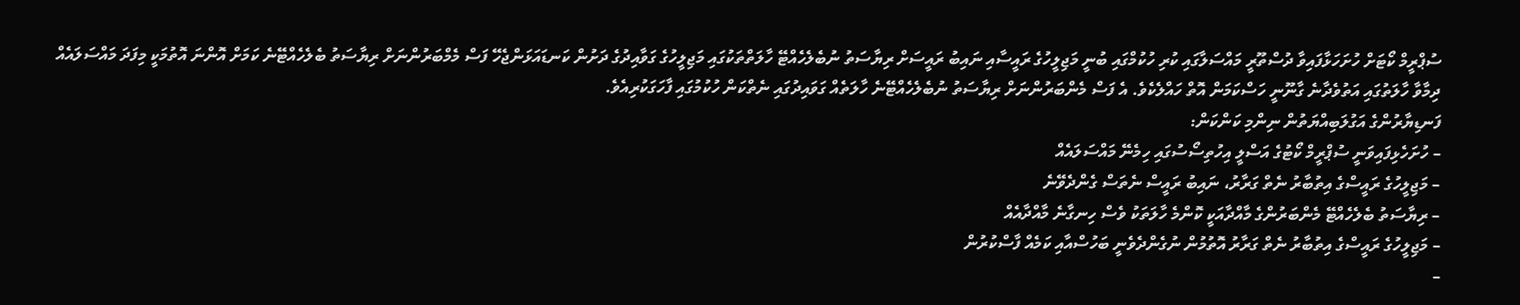ސުޕްރީމް ކޯޓަށް ހުށަހަޅާފައިވާ ދުސްތޫރީ މައްސަލާގައި ކުރި ހުކުމްގައި ބުނީ މަޖިލީހުގެ ރައީސާއި ނައިބު ރައީސަށް ރިޔާސަތު ނުބެލެހެއްޓޭ ހާލަތްތަކުގައި މަޖިލީހުގެ ގަވާއިދުގެ ދަށުން ކަނޑައަޅަންޖެހޭ ފަސް މެމްބަރުންނަށް ރިޔާސަތު ބެލެހެއްޓޭނެ ކަމަށް އޮންނަ އޮތުމަކީ މިފަދަ މައްސަލައެއް ދިމާވާ ހާލަތުގައި އަތުވެދާނެ ގާނޫނީ ހަސްކަމަން އޮތް ހައްލެކެވެ. އެ ފަސް މެންބަރުންނަށް ރިޔާސަތު ނުބެލެހެއްޓޭނެ ހާލަތެއް ގަވައިދުގައި ނެތްކަން ހުކުމުގައި ފާހަގަކުރިއެވެ.
ފަނޑިޔާރުންގެ އަގުލަބިއްޔަތުން ނިންމި ކަންކަން:
– ހުށަހެޅިފައިވަނީ ސުޕްރީމް ކޯޓުގެ އަސްލީ އިހުތިސޯސުގައި ހިމެނޭ މައްސަލައެއް
– މަޖިލީހުގެ ރައީސްގެ އިތުބާރު ނެތް ގަރާރު، ނައިބު ރައީސް ނެތަސް ގެންދެވޭނެ
– ރިޔާސަތު ބެލެހެއްޓޭ މެންބަރުންގެ މާއްދާއަކީ ކޮންމެ ހާލަތަކު ވެސް ހިނގާނެ މާއްދާއެއް
– މަޖިލީހުގެ ރައީސްގެ އިތުބާރު ނެތް ގަރާރު އޮތުމުން ނުގެންދެވެނީ ބަހުސްއާއި ކަމެއް ފާސްކުރުން
–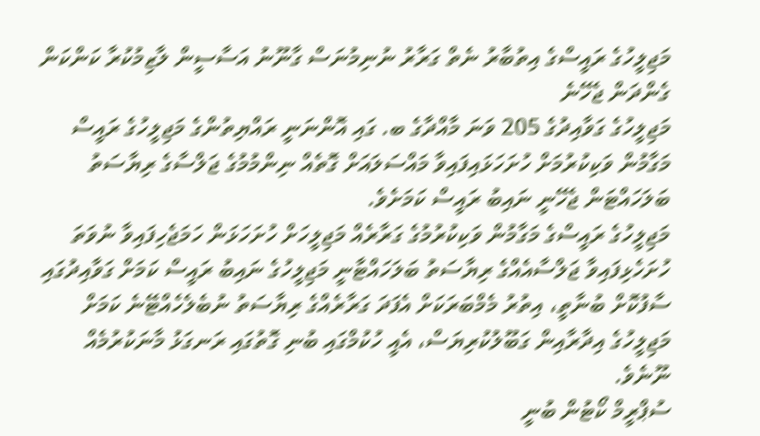މަޖިލީހުގެ ރައީސްގެ އިތުބާރު ނެތް ގަރާރު ނުނިމުނަސް ގާނޫނު އަސާސީން ލާޒިމުކުރާ ކަންކަން ގެންދަން ޖެހޭނެ
މަޖިލީހުގެ ގަވާއިދުގެ 205 ވަނަ މާއްދާގެ ބ. ގައި އޮންނަނީ ރައްޔިތުންގެ މަޖިލީހުގެ ރައީސް މަގާމުން ވަކިކުރުމަށް ހުށަހަޅައިފައިވާ މައްސަލައަށް ގޮތެއް ނިންމުމުގެ ޖަލްސާގެ ރިޔާސަތު ބަލަހައްޓަން ޖެހޭނީ ނައިބު ރައީސް ކަމަށެވެ.
މަޖިލީހުގެ ރައީސްގެ މަގާމުން ވަކިކުރުމުގެ ގަރާރެއް މަޖިލީހަށް ހުށަހަޅަން ހަމަޖެހިފައިވާ ނުވަތަ ހުށަހެޅިފައިވާ ޖަލްސާއެއްގެ ރިޔާސަތު ބަލަހައްޓާނީ މަޖިލީހުގެ ނައިބު ރައީސް ކަމަށް ގަވާއިދުގައި ސާފުކޮށް ބުނާތީ، އިތުރު މެމްބަރަކަށް އެފަދަ ގަރާރެއްގެ ރިޔާސަތު ނުބެލެހެއްޓޭނެ ކަމަށް މަޖިލީހުގެ އިދާރާއިން ގަބޫލުކުރިޔަސް، އެއީ ހުކުމްގައި ބުނި ގޮތުގައި ރަނގަޅު މާނަކުރުމެއް ނޫނެވެ.
ސުޕްރީމް ކޯޓުން ބުނީ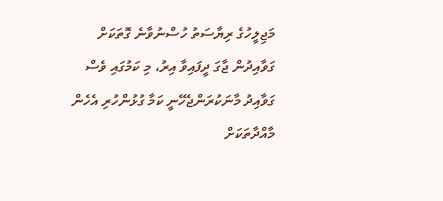މަޖިލީހުގެ ރިޔާސަތު ހުސްނުވާނެ ގޮތަކަށް ގަވާއިދުން ޖާގަ ދީފައިވާ އިރު، މި ކަމުގައި ވެސް ގަވާއިދު މާނަކުރަންޖެހޭނީ ކަމާ ގުޅުންހުރި އެހެން މާއްދާތަކަށް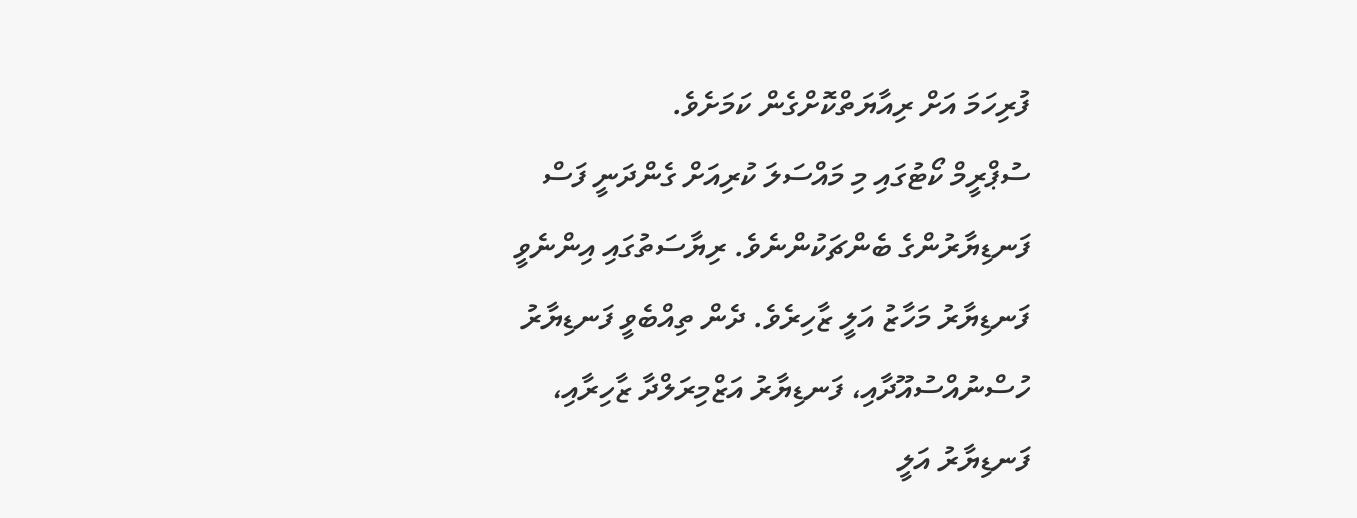ފުރިހަމަ އަށް ރިއާޔަތްކޮށްގެން ކަމަށެވެ.
ސުޕްރީމް ކޯޓުގައި މި މައްސަލަ ކުރިއަށް ގެންދަނީ ފަސް ފަނޑިޔާރުންގެ ބެންޗަކުންނެވެ. ރިޔާސަތުގައި އިންނެވީ ފަނޑިޔާރު މަހާޒު އަލީ ޒާހިރެވެ. ދެން ތިއްބެވީ ފަނޑިޔާރު ހުސްނުއްސުއޫދާއި، ފަނޑިޔާރު އަޒްމިރަލްދާ ޒާހިރާއި، ފަނޑިޔާރު އަލީ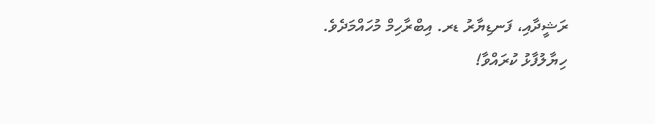ރަޝީދާއި، ފަނޑިޔާރު ޑރ. އިބްރާހިމް މުހައްމަދެވެ.
ހިޔާލުފާޅު ކުރައްވާ!